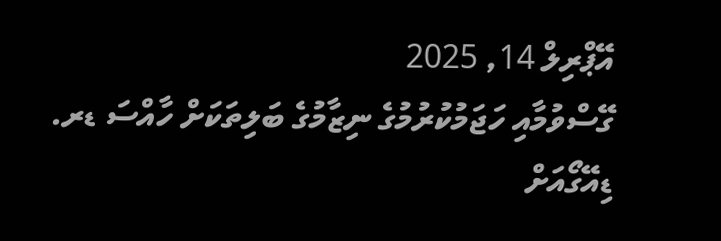އޭޕްރިލް 14, 2025
ގޭސްވުމާއި ހަޖަމުކުރުމުގެ ނިޒާމުގެ ބަލިތަކަށް ހާއްސަ ޑރ. ޑިއޭގޯއަށް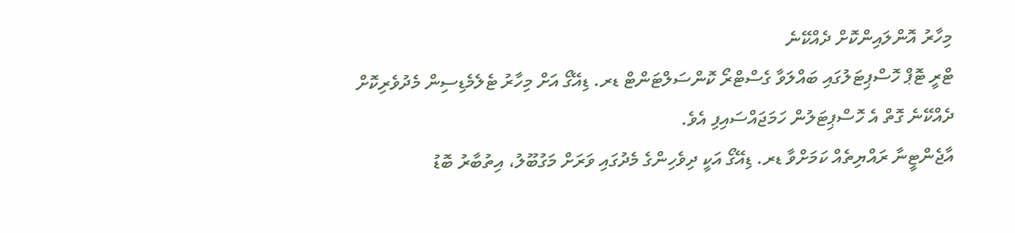މިހާރު އޮންލައިންކޮށް ދެއްކޭނެ
ޓްރީ ޓޮޕް ހޮސްޕިޓަލުގައި ބައްލަވާ ގެސްޓްރޯ ކޮންސަލްޓަންޓް ޑރ. ޑިއޭގޯ އަށް މިހާރު ޓެލެމެޑިސިން މެދުވެރިކޮށް ދެއްކޭނެ ގޮތް އެ ހޮސްޕިޓަލުން ހަމަޖައްސައިފި އެވެ.
އާޖެންޓީނާ ރައްޔިތެއް ކަމަށްވާ ޑރ. ޑިއޭގޯ އަކީ ދިވެހިންގެ މެދުގައި ވަރަށް މަގުބޫލު، އިތުބާރު ބޮޑު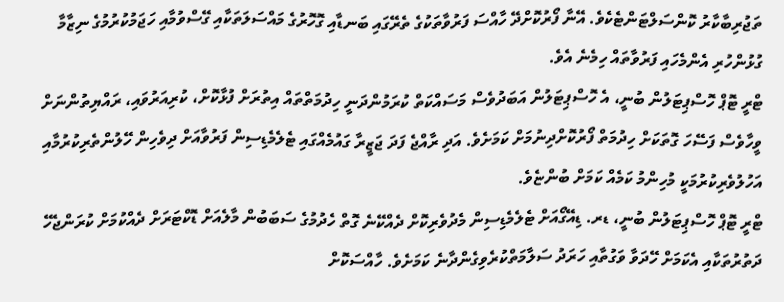ތަޖުރިބާކާރު ކޮންސަލްޓަންޓެކެވެ. އޭނާ ފޯރުކޮށްދޭ ހާއްސަ ފަރުވާތަކުގެ ތެރޭގައި ބަނޑާއި ގޮހޮރުގެ މައްސަލަތަކާއި ގޭސްވުމާއި ހަޖަމުކުރުމުގެ ނިޒާމާ ގުޅުންހުރި އެންމެހައި ފަރުވާތައް ހިމެނެ އެވެ.
ޓްރީ ޓޮޕް ހޮސްޕިޓަލުން ބުނީ، އެ ހޮސްޕިޓަލުން އަބަދުވެސް މަސައްކަތް ކުރަމުންދަނީ ހިދުމަތްތައް އިތުރަށް ފުޅާކޮށް، ކުރިއަރުވައި، ރައްޔިތުންނަށް ވީހާވެސް ފަސޭހަ ގޮތަކަށް ހިދުމަތް ފޯރުކޮށްދިނުމަށް ކަމަށެވެ. އަދި ރާއްޖެ ފަދަ ޖަޒީރާ ގައުމެއްގައި ޓެލެމެޑިސިން ފަރުވާއަށް ދިވެހިން ހޭލުންތެރިކުރުމާއި އަހުލުވެރިކުރުމަކީ މުހިންމު ކަމެއް ކަމަށް ބުންޏެވެ.
ޓްރީ ޓޮޕް ހޮސްޕިޓަލުން ބުނީ، ޑރ. ޑިއޭގޯއަށް ޓެލެމެޑިސިން މެދުވެރިކޮށް ދެއްކޭނެ ގޮތް ހެދުމުގެ ސަބަބުން މާލެއަށް ޑޮކްޓަރަށް ދެއްކުމަށް ކުރަންޖެހޭ ދަތުރުތަކާއި އެކަމަށް ހޭދަވާ ވަގުތާއި ހަރަދު ސަލާމަތްކުރެވިގެންދާނެ ކަމަށެވެ. ހާއްސަކޮށް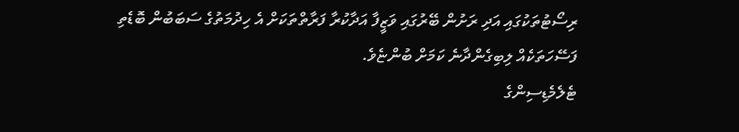ރިސޯޓުތަކުގައި އަދި ރަށުން ބޭރުގައި ވަޒީފާ އަދާކުރާ ފަރާތްތަކަށް އެ ހިދުމަތުގެ ސަބަބުން ބޮޑެތި ފަސޭހަތަކެއް ލިބިގެންދާނެ ކަމަށް ބުންޏެވެ.
ޓެލެމެޑިސިންގެ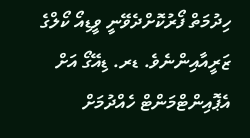ހިދުމަތް ފޯރުކޮށްދެވޭނީ ވީޑިއޯ ކޯލްގެ ޒަރީއާއިންނެވެ. ޑރ. ޑިއޭގޯ އަށް އެޕޮއިންޓްމަންޓް ހެއްދުމަށް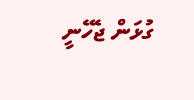ގުޅަން ޖެހޭނީ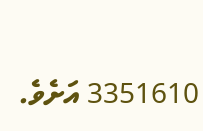3351610 އަށެވެ.